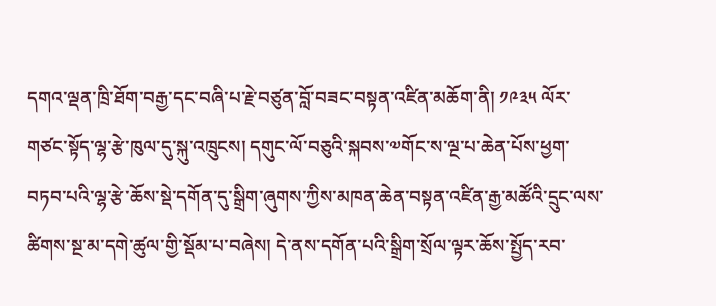དགའ་ལྡན་ཁྲི་ཐོག་བརྒྱ་དང་བཞི་པ་རྗེ་བཙུན་བློ་བཟང་བསྟན་འཛིན་མཆོག་ནི། ༡༩༣༥ ལོར་གཙང་སྟོད་ལྷ་རྩེ་ཁུལ་དུ་སྐུ་འཁྲུངས། དགུང་ལོ་བཅུའི་སྐབས་༧གོང་ས་ལྔ་པ་ཆེན་པོས་ཕྱག་བཏབ་པའི་ལྷ་རྩེ་ཆོས་སྡེ་དགོན་དུ་སྒྲིག་ཞུགས་ཀྱིས་མཁན་ཆེན་བསྟན་འཛིན་རྒྱ་མཚོའི་དྲུང་ལས་ཚིགས་སྔ་མ་དགེ་ཚུལ་གྱི་སྡོམ་པ་བཞེས། དེ་ནས་དགོན་པའི་སྒྲིག་སྲོལ་ལྟར་ཆོས་སྤྱོད་རབ་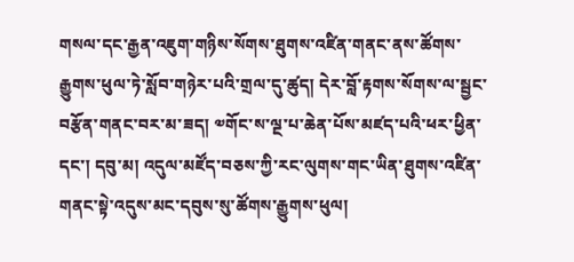གསལ་དང་རྒྱན་འཇུག་གཉིས་སོགས་ཐུགས་འཛིན་གནང་ནས་ཚོགས་རྒྱུགས་ཕུལ་ཏེ་སློབ་གཉེར་པའི་གྲལ་དུ་ཚུད། དེར་བློ་རྟགས་སོགས་ལ་སྦྱང་བརྩོན་གནང་བར་མ་ཟད། ༧གོང་ས་ལྔ་པ་ཆེན་པོས་མཛད་པའི་ཕར་ཕྱིན་དང་། དབུ་མ། འདུལ་མཛོད་བཅས་ཀྱི་རང་ལུགས་གང་ཡིན་ཐུགས་འཛིན་གནང་སྟེ་འདུས་མང་དབུས་སུ་ཚོགས་རྒྱུགས་ཕུལ།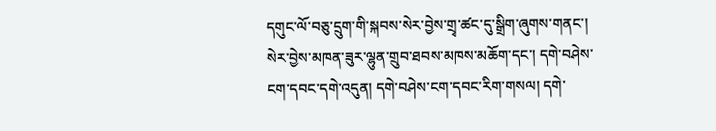དགུང་ལོ་བཅུ་དྲུག་གི་སྐབས་སེར་བྱེས་གྲྭ་ཚང་དུ་སྒྲིག་ཞུགས་གནང་། སེར་བྱེས་མཁན་ཟུར་ལྷུན་གྲུབ་ཐབས་མཁས་མཆོག་དང་། དགེ་བཤེས་ངག་དབང་དགེ་འདུན། དགེ་བཤེས་ངག་དབང་རིག་གསལ། དགེ་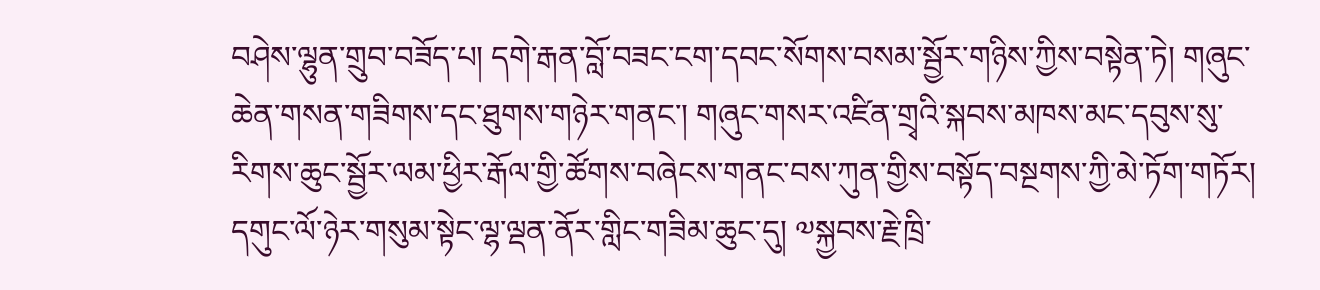བཤེས་ལྷུན་གྲུབ་བཟོད་པ། དགེ་རྒན་བློ་བཟང་ངག་དབང་སོགས་བསམ་སྦྱོར་གཉིས་ཀྱིས་བསྟེན་ཏེ། གཞུང་ཆེན་གསན་གཟིགས་དང་ཐུགས་གཉེར་གནང་། གཞུང་གསར་འཛིན་གྲྭའི་སྐབས་མཁས་མང་དབུས་སུ་རིགས་ཆུང་སྦྱོར་ལམ་ཕྱིར་རྒོལ་གྱི་ཚོགས་བཞེངས་གནང་བས་ཀུན་གྱིས་བསྟོད་བསྔགས་ཀྱི་མེ་ཏོག་གཏོར། དགུང་ལོ་ཉེར་གསུམ་སྟེང་ལྷ་ལྡན་ནོར་གླིང་གཟིམ་ཆུང་དུ། ༧སྐྱབས་རྗེ་ཁྲི་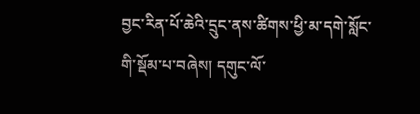བྱང་རིན་པོ་ཆེའི་དྲུང་ནས་ཚིགས་ཕྱི་མ་དགེ་སློང་གི་སྡོམ་པ་བཞེས། དགུང་ལོ་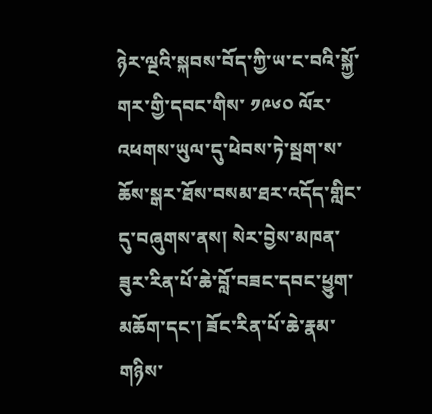ཉེར་ལྔའི་སྐབས་བོད་ཀྱི་ཡ་ང་བའི་སྐྱོ་གར་གྱི་དབང་གིས་ ༡༩༦༠ ལོར་འཕགས་ཡུལ་དུ་ཕེབས་ཏེ་སྦག་ས་ཆོས་སྒར་ཐོས་བསམ་ཐར་འདོད་གླིང་དུ་བཞུགས་ནས། སེར་བྱེས་མཁན་ཟུར་རིན་པོ་ཆེ་བློ་བཟང་དབང་ཕྱུག་མཆོག་དང་། ཟོང་རིན་པོ་ཆེ་རྣམ་གཉིས་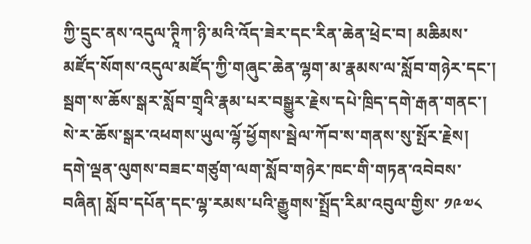ཀྱི་དྲུང་ནས་འདུལ་ཊཱིཀ་ཉི་མའི་འོད་ཟེར་དང་རིན་ཆེན་ཕྲེང་བ། མཆིམས་མཛོད་སོགས་འདུལ་མཛོད་ཀྱི་གཞུང་ཆེན་ལྷག་མ་རྣམས་ལ་སློབ་གཉེར་དང་། སྦག་ས་ཆོས་སྒར་སློབ་གྲྭའི་རྣམ་པར་བསྒྱུར་རྗེས་དཔེ་ཁྲིད་དགེ་རྒན་གནང་། སེ་ར་ཆོས་སྒར་འཕགས་ཡུལ་ལྷོ་ཕྱོགས་སྦེལ་ཀོབ་ས་གནས་སུ་སྤོར་རྗེས། དགེ་ལྡན་ལུགས་བཟང་གཙུག་ལག་སློབ་གཉེར་ཁང་གི་གཏན་འབེབས་བཞིན། སློབ་དཔོན་དང་ལྷ་རམས་པའི་རྒྱུགས་སྤྲོད་རིམ་འབུལ་གྱིས་ ༡༩༧༨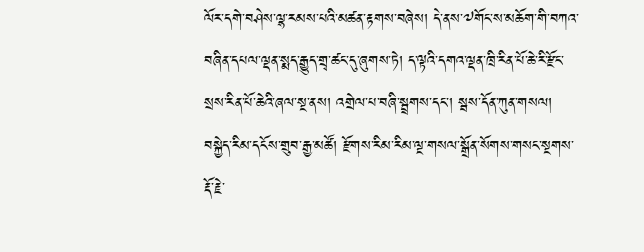ལོར་དགེ་བཤེས་ལྷ་རམས་པའི་མཚན་རྟགས་བཞེས། དེ་ནས་༧གོང་ས་མཆོག་གི་བཀའ་བཞིན་དཔལ་ལྡན་སྨད་རྒྱུད་གྲྭ་ཚང་དུ་ཞུགས་ཏེ། ད་ལྟའི་དགའ་ལྡན་ཁྲི་རིན་པོ་ཆེ་རི་རྫོང་སྲས་རིན་པོ་ཆེའི་ཞལ་སྔ་ནས། འགྲེལ་པ་བཞི་སྦྲགས་དང་། སྦས་དོན་ཀུན་གསལ། བསྐྱེད་རིམ་དངོས་གྲུབ་རྒྱ་མཚོ། རྫོགས་རིམ་རིམ་ལྔ་གསལ་སྒྲོན་སོགས་གསང་སྔགས་རྡོ་རྗེ་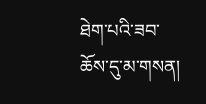ཐེག་པའི་ཟབ་ཆོས་དུ་མ་གསན།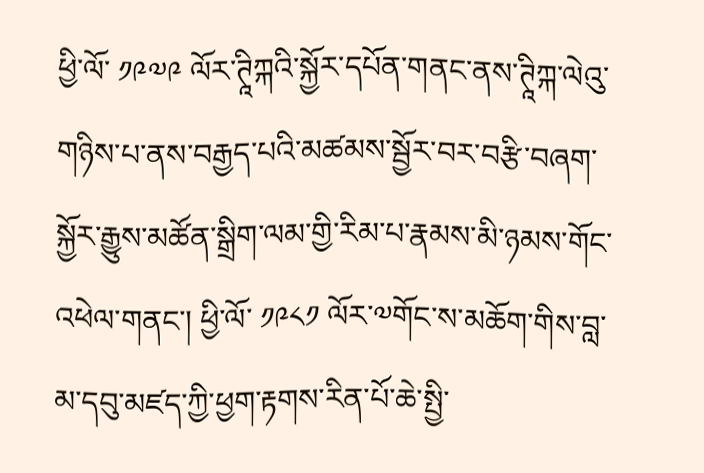ཕྱི་ལོ་ ༡༩༧༩ ལོར་ཊཱིཀྐའི་སྐྱོར་དཔོན་གནང་ནས་ཊཱིཀྐ་ལེའུ་གཉིས་པ་ནས་བརྒྱད་པའི་མཚམས་སྦྱོར་བར་བརྩི་བཞག་སྐྱོར་རྒྱུས་མཚོན་སྒྲིག་ལམ་གྱི་རིམ་པ་རྣམས་མི་ཉམས་གོང་འཕེལ་གནང་། ཕྱི་ལོ་ ༡༩༨༡ ལོར་༧གོང་ས་མཆོག་གིས་བླ་མ་དབུ་མཛད་ཀྱི་ཕྱག་རྟགས་རིན་པོ་ཆེ་སྤྱི་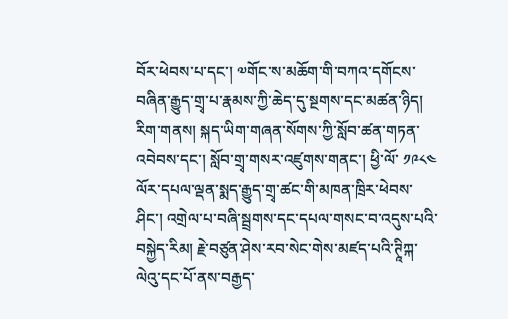བོར་ཕེབས་པ་དང་། ༧གོང་ས་མཆོག་གི་བཀའ་དགོངས་བཞིན་རྒྱུད་གྲྭ་པ་རྣམས་ཀྱི་ཆེད་དུ་སྔགས་དང་མཚན་ཉིད། རིག་གནས། སྐད་ཡིག་གཞན་སོགས་ཀྱི་སློབ་ཚན་གཏན་འབེབས་དང་། སློབ་གྲྭ་གསར་འཛུགས་གནང་། ཕྱི་ལོ་ ༡༩༨༤ ལོར་དཔལ་ལྡན་སྨད་རྒྱུད་གྲྭ་ཚང་གི་མཁན་ཁྲིར་ཕེབས་ཤིང་། འགྲེལ་པ་བཞི་སྦྲགས་དང་དཔལ་གསང་བ་འདུས་པའི་བསྐྱེད་རིམ། རྗེ་བཙུན་ཤེས་རབ་སེང་གེས་མཛད་པའི་ཊཱིཀྐ་ལེའུ་དང་པོ་ནས་བརྒྱད་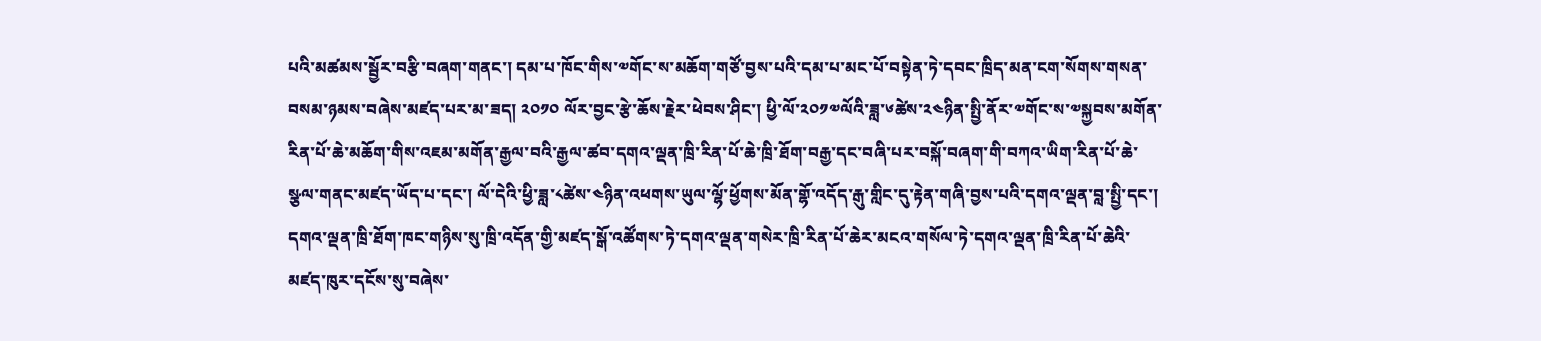པའི་མཚམས་སྦྱོར་བརྩི་བཞག་གནང་། དམ་པ་ཁོང་གིས་༧གོང་ས་མཆོག་གཙོ་བྱས་པའི་དམ་པ་མང་པོ་བསྟེན་ཏེ་དབང་ཁྲིད་མན་ངག་སོགས་གསན་བསམ་ཉམས་བཞེས་མཛད་པར་མ་ཟད། ༢༠༡༠ ལོར་བྱང་རྩེ་ཆོས་རྗེར་ཕེབས་ཤིང་། ཕྱི་ལོ་༢༠༡༧ལོའི་ཟླ་༦ཚེས་༢༤ཉིན་སྤྱི་ནོར་༧གོང་ས་༧སྐྱབས་མགོན་རིན་པོ་ཆེ་མཆོག་གིས་འཇམ་མགོན་རྒྱལ་བའི་རྒྱལ་ཚབ་དགའ་ལྡན་ཁྲི་རིན་པོ་ཆེ་ཁྲི་ཐོག་བརྒྱ་དང་བཞི་པར་བསྐོ་བཞག་གི་བཀའ་ཡིག་རིན་པོ་ཆེ་སྩལ་གནང་མཛད་ཡོད་པ་དང་། ལོ་དེའི་ཕྱི་ཟླ་༨ཚེས་༤ཉིན་འཕགས་ཡུལ་ལྷོ་ཕྱོགས་མོན་གྷོ་འདོད་རྒུ་གླིང་དུ་རྟེན་གཞི་བྱས་པའི་དགའ་ལྡན་བླ་སྤྱི་དང་། དགའ་ལྡན་ཁྲི་ཐོག་ཁང་གཉིས་སུ་ཁྲི་འདོན་གྱི་མཛད་སྒོ་འཚོགས་ཏེ་དགའ་ལྡན་གསེར་ཁྲི་རིན་པོ་ཆེར་མངའ་གསོལ་ཏེ་དགའ་ལྡན་ཁྲི་རིན་པོ་ཆེའི་མཛད་ཁུར་དངོས་སུ་བཞེས་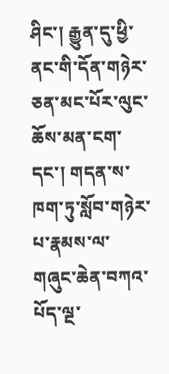ཤིང་། རྒྱུན་དུ་ཕྱི་ནང་གི་དོན་གཉེར་ཅན་མང་པོར་ལུང་ཆོས་མན་ངག་དང་། གདན་ས་ཁག་ཏུ་སློབ་གཉེར་པ་རྣམས་ལ་གཞུང་ཆེན་བཀའ་པོད་ལྔ་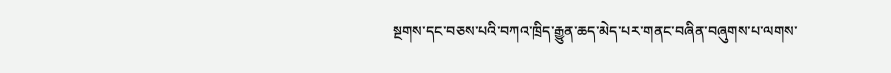སྔགས་དང་བཅས་པའི་བཀའ་ཁྲིད་རྒྱུན་ཆད་མེད་པར་གནང་བཞིན་བཞུགས་པ་ལགས་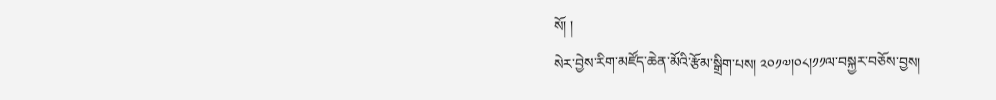སོ། །
སེར་བྱེས་རིག་མཛོད་ཆེན་མོའི་རྩོམ་སྒྲིག་པས། ༢༠༡༧།༠༨།༡༡ལ་བསྐྱར་བཅོས་བྱས།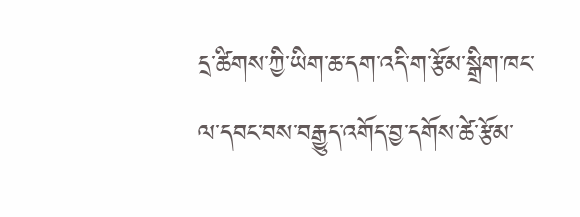དྲ་ཚིགས་ཀྱི་ཡིག་ཆ་དག་འདི་ག་རྩོམ་སྒྲིག་ཁང་ལ་དབང་བས་བརྒྱུད་འགོད་བྱ་དགོས་ཚེ་རྩོམ་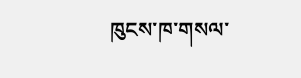ཁུངས་ཁ་གསལ་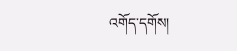འགོད་དགོས།